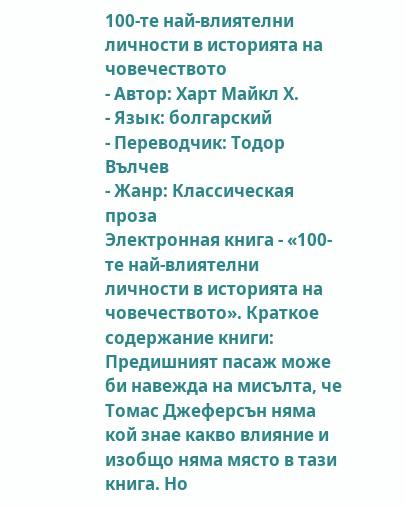100-те най-влиятелни личности в историята на човечеството
- Автор: Харт Майкл Х.
- Язык: болгарский
- Переводчик: Тодор Вълчев
- Жанр: Классическая проза
Электронная книга - «100-те най-влиятелни личности в историята на човечеството». Краткое содержание книги:
Предишният пасаж може би навежда на мисълта, че Томас Джеферсън няма кой знае какво влияние и изобщо няма място в тази книга. Но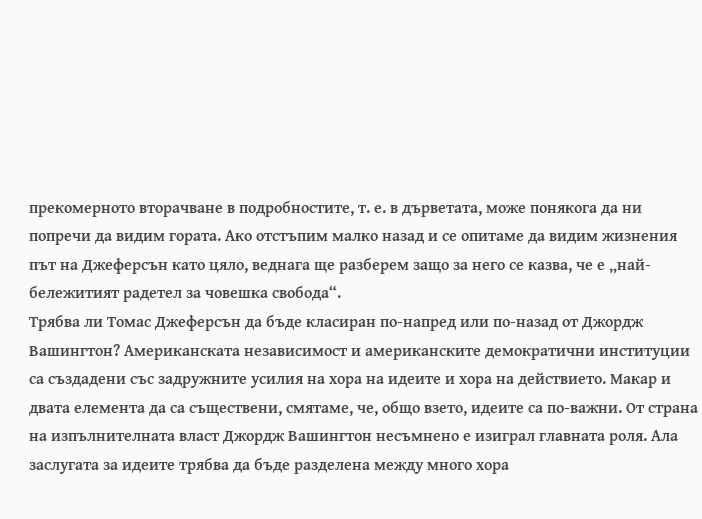прекомерното вторачване в подробностите, т. е. в дърветата, може понякога да ни попречи да видим гората. Ако отстъпим малко назад и се опитаме да видим жизнения път на Джеферсън като цяло, веднага ще разберем защо за него се казва, че е „най-бележитият радетел за човешка свобода“.
Трябва ли Томас Джеферсън да бъде класиран по-напред или по-назад от Джордж Вашингтон? Американската независимост и американските демократични институции са създадени със задружните усилия на хора на идеите и хора на действието. Макар и двата елемента да са съществени, смятаме, че, общо взето, идеите са по-важни. От страна на изпълнителната власт Джордж Вашингтон несъмнено е изиграл главната роля. Ала заслугата за идеите трябва да бъде разделена между много хора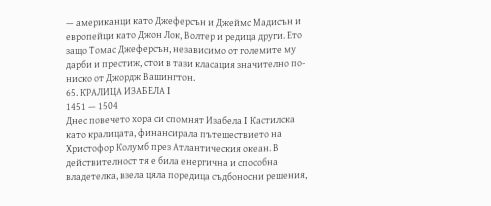— американци като Джеферсън и Джеймс Мадисън и европейци като Джон Лок, Волтер и редица други. Ето защо Томас Джеферсън, независимо от големите му дарби и престиж, стои в тази класация значително по-ниско от Джордж Вашингтон.
65. КРАЛИЦА ИЗАБЕЛА I
1451 — 1504
Днес повечето хора си спомнят Изабела I Кастилска като кралицата, финансирала пътешествието на Христофор Колумб през Атлантическия океан. В действителност тя е била енергична и способна владетелка, взела цяла поредица съдбоносни решения,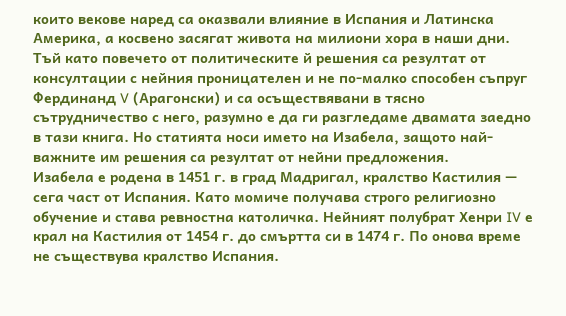които векове наред са оказвали влияние в Испания и Латинска Америка, а косвено засягат живота на милиони хора в наши дни.
Тъй като повечето от политическите й решения са резултат от консултации с нейния проницателен и не по-малко способен съпруг Фердинанд V (Арагонски) и са осъществявани в тясно сътрудничество с него, разумно е да ги разгледаме двамата заедно в тази книга. Но статията носи името на Изабела, защото най-важните им решения са резултат от нейни предложения.
Изабела е родена в 1451 г. в град Мадригал, кралство Кастилия — сега част от Испания. Като момиче получава строго религиозно обучение и става ревностна католичка. Нейният полубрат Хенри IV е крал на Кастилия от 1454 г. до смъртта си в 1474 г. По онова време не съществува кралство Испания.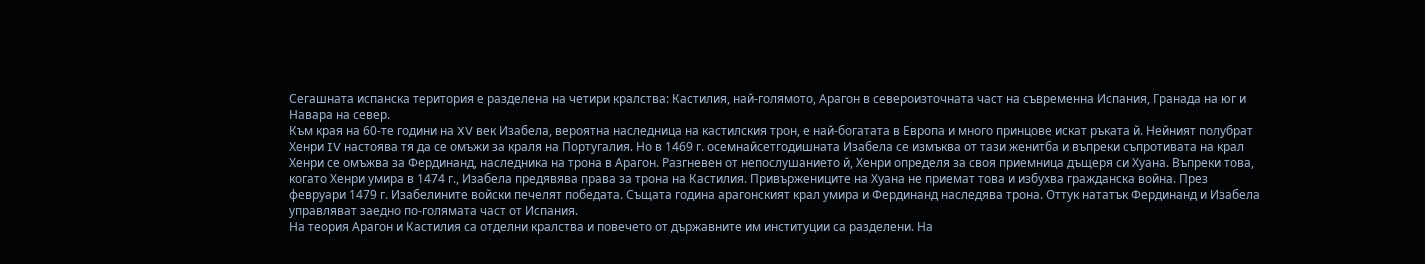Сегашната испанска територия е разделена на четири кралства: Кастилия, най-голямото, Арагон в североизточната част на съвременна Испания, Гранада на юг и Навара на север.
Към края на 60-те години на XV век Изабела, вероятна наследница на кастилския трон, е най-богатата в Европа и много принцове искат ръката й. Нейният полубрат Хенри IV настоява тя да се омъжи за краля на Португалия. Но в 1469 г. осемнайсетгодишната Изабела се измъква от тази женитба и въпреки съпротивата на крал Хенри се омъжва за Фердинанд, наследника на трона в Арагон. Разгневен от непослушанието й, Хенри определя за своя приемница дъщеря си Хуана. Въпреки това, когато Хенри умира в 1474 г., Изабела предявява права за трона на Кастилия. Привържениците на Хуана не приемат това и избухва гражданска война. През февруари 1479 г. Изабелините войски печелят победата. Същата година арагонският крал умира и Фердинанд наследява трона. Оттук нататък Фердинанд и Изабела управляват заедно по-голямата част от Испания.
На теория Арагон и Кастилия са отделни кралства и повечето от държавните им институции са разделени. На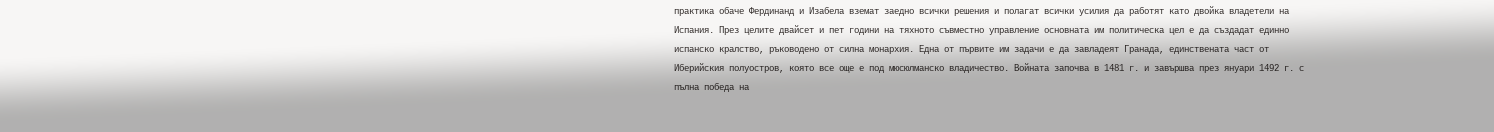практика обаче Фердинанд и Изабела вземат заедно всички решения и полагат всички усилия да работят като двойка владетели на Испания. През целите двайсет и пет години на тяхното съвместно управление основната им политическа цел е да създадат единно испанско кралство, ръководено от силна монархия. Една от първите им задачи е да завладеят Гранада, единствената част от Иберийския полуостров, която все още е под мюсюлманско владичество. Войната започва в 1481 г. и завършва през януари 1492 г. с пълна победа на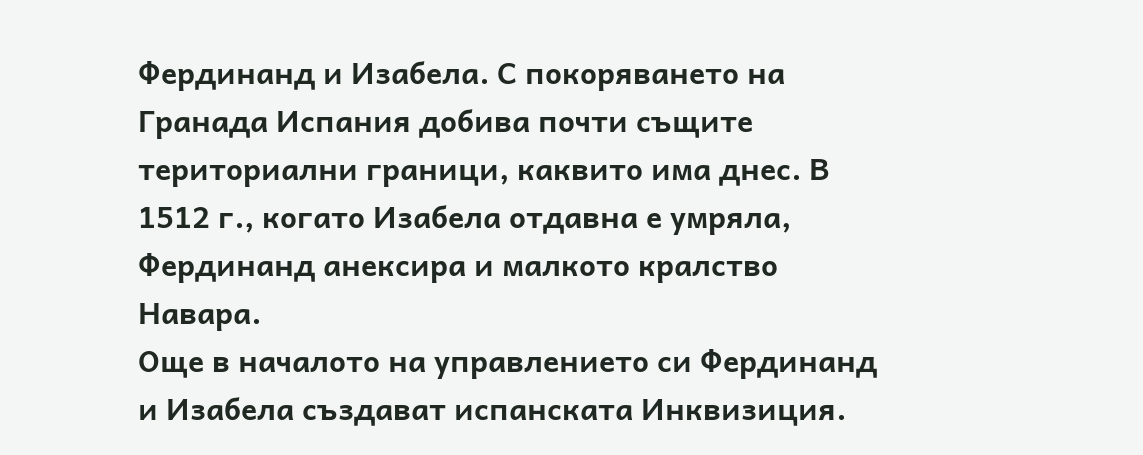Фердинанд и Изабела. С покоряването на Гранада Испания добива почти същите териториални граници, каквито има днес. В 1512 г., когато Изабела отдавна е умряла, Фердинанд анексира и малкото кралство Навара.
Още в началото на управлението си Фердинанд и Изабела създават испанската Инквизиция.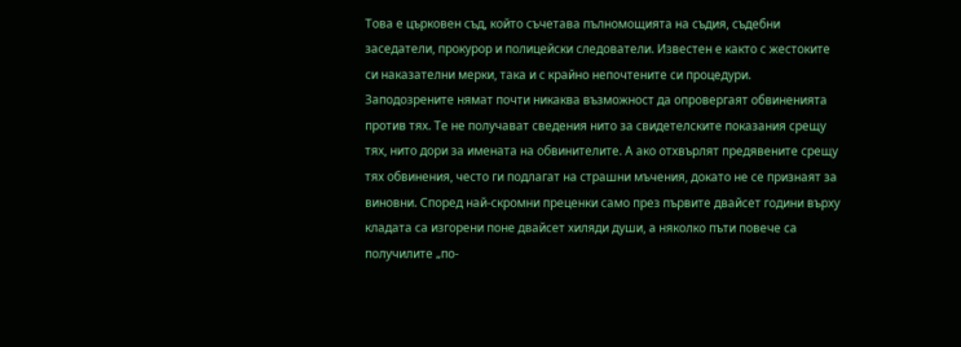Това е църковен съд, който съчетава пълномощията на съдия, съдебни заседатели, прокурор и полицейски следователи. Известен е както с жестоките си наказателни мерки, така и с крайно непочтените си процедури. Заподозрените нямат почти никаква възможност да опровергаят обвиненията против тях. Те не получават сведения нито за свидетелските показания срещу тях, нито дори за имената на обвинителите. А ако отхвърлят предявените срещу тях обвинения, често ги подлагат на страшни мъчения, докато не се признаят за виновни. Според най-скромни преценки само през първите двайсет години върху кладата са изгорени поне двайсет хиляди души, а няколко пъти повече са получилите „по-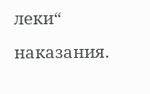леки“ наказания.